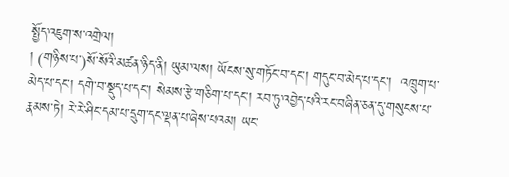སྤྱོད་འཇུག་ས་འགྲེལ།
། (གཉིས་པ་)སོ་སོའི་མཚན་ཉིད་ནི། ཡུམ་ལས། ཡོངས་སུ་གཏོང་བ་དང་། གདུང་བ་མེད་པ་དང་།  འཁྲུག་པ་མེད་པ་དང་། དགེ་བ་སྡུད་པ་དང་། སེམས་རྩེ་གཅིག་པ་དང་། རབ་ཏུ་འབྱེད་པའི་རང་བཞིན་ཅན་དུ་གསུངས་པ་རྣམས་ཏེ། རེ་རེ་ཤིང་དམ་པ་དྲུག་དང་ལྡན་པ་ཞེས་པའམ། ཡང་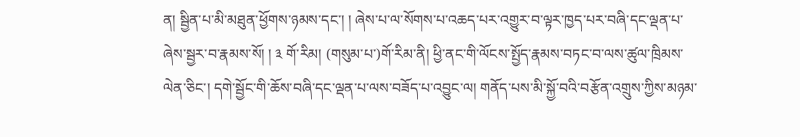ན། སྦྱིན་པ་མི་མཐུན་ཕྱོགས་ཉམས་དང་། ། ཞེས་པ་ལ་སོགས་པ་འཆད་པར་འགྱུར་བ་ལྟར་ཁྱད་པར་བཞི་དང་ལྡན་པ་ཞེས་སྦྱར་བ་རྣམས་སོ། ། ༣ གོ་རིམ། (གསུམ་པ་)གོ་རིམ་ནི། ཕྱི་ནང་གི་ལོངས་སྤྱོད་རྣམས་བཏང་བ་ལས་ཚུལ་ཁྲིམས་ལེན་ཅིང་། དགེ་སྦྱོང་གི་ཆོས་བཞི་དང་ལྡན་པ་ལས་བཟོད་པ་འབྱུང་ལ། གནོད་པས་མི་སྐྱོ་བའི་བརྩོན་འགྲུས་ཀྱིས་མཉམ་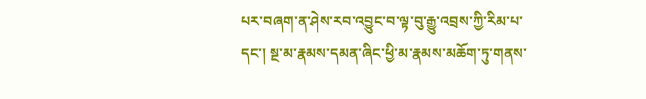པར་བཞག་ན་ཤེས་རབ་འབྱུང་བ་ལྟ་བུ་རྒྱུ་འབྲས་ཀྱི་རིམ་པ་དང་། སྔ་མ་རྣམས་དམན་ཞིང་ཕྱི་མ་རྣམས་མཆོག་ཏུ་གནས་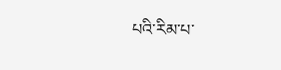པའི་རིམ་པ་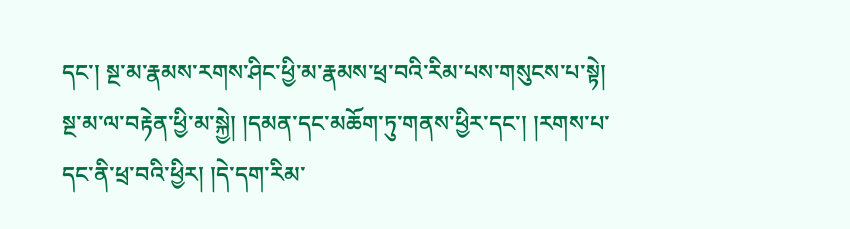དང་། སྔ་མ་རྣམས་རགས་ཤིང་ཕྱི་མ་རྣམས་ཕྲ་བའི་རིམ་པས་གསུངས་པ་སྟེ། སྔ་མ་ལ་བརྟེན་ཕྱི་མ་སྐྱེ། །དམན་དང་མཆོག་ཏུ་གནས་ཕྱིར་དང་། །རགས་པ་དང་ནི་ཕྲ་བའི་ཕྱིར། །དེ་དག་རིམ་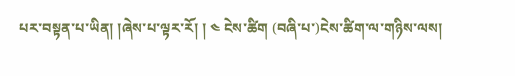པར་བསྟན་པ་ཡིན། །ཞེས་པ་ལྟར་རོ། ། ༤ ངེས་ཚིག (བཞི་པ་)ངེས་ཚིག་ལ་གཉིས་ལས།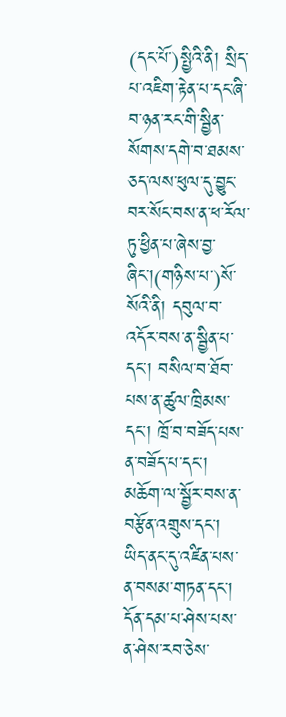(དང་པོ་)སྤྱིའི་ནི། སྲིད་པ་འཇིག་རྟེན་པ་དང་ཞི་བ་ཉན་རང་གི་སྦྱིན་སོགས་དགེ་བ་ཐམས་ཅད་ལས་ཕུལ་དུ་བྱུང་བར་སོང་བས་ན་ཕ་རོལ་ཏུ་ཕྱིན་པ་ཞེས་བྱ་ཞིང་།(གཉིས་པ་)སོ་སོའི་ནི། དབུལ་བ་འདོར་བས་ན་སྦྱིན་པ་དང་། བསིལ་བ་ཐོབ་པས་ན་ཚུལ་ཁྲིམས་དང་། ཁྲོ་བ་བཟོད་པས་ན་བཟོད་པ་དང་། མཆོག་ལ་སྦྱོར་བས་ན་བརྩོན་འགྲུས་དང་། ཡིད་ནང་དུ་འཛིན་པས་ན་བསམ་གཏན་དང་། དོན་དམ་པ་ཤེས་པས་ན་ཤེས་རབ་ཅེས་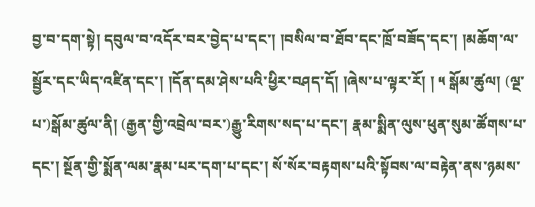བྱ་བ་དག་སྟེ། དབུལ་བ་འདོར་བར་བྱེད་པ་དང་། །བསིལ་བ་ཐོབ་དང་ཁྲོ་བཟོད་དང་། །མཆོག་ལ་སྦྱོར་དང་ཡིད་འཛིན་དང་། །དོན་དམ་ཤེས་པའི་ཕྱིར་བཤད་དོ། །ཞེས་པ་ལྟར་རོ། ། ༥ སྒོམ་ཚུལ། (ལྔ་པ་)སྒོམ་ཚུལ་ནི། (རྒྱན་གྱི་འབྲེལ་བར་)རྒྱུ་རིགས་སད་པ་དང་། རྣམ་སྨིན་ལུས་ཕུན་སུམ་ཚོགས་པ་དང་། སྔོན་གྱི་སྨོན་ལམ་རྣམ་པར་དག་པ་དང་། སོ་སོར་བརྟགས་པའི་སྟོབས་ལ་བརྟེན་ནས་ཉམས་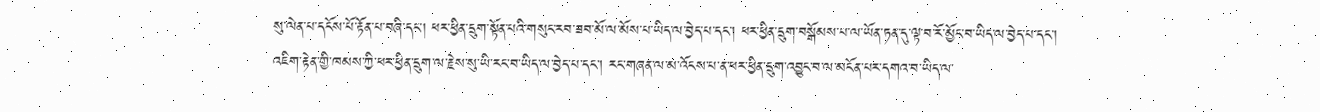སུ་ལེན་པ་དངོས་པོ་རྟོན་པ་བཞི་དང་། ཕར་ཕྱིན་དྲུག་སྟོན་པའི་གསུང་རབ་ཟབ་མོ་ལ་མོས་པ་ཡིད་ལ་བྱེད་པ་དང་། ཕར་ཕྱིན་དྲུག་བསྒོམས་པ་ལ་ཡོན་ཏན་དུ་ལྟ་བ་རོ་མྱོང་བ་ཡིད་ལ་བྱེད་པ་དང་། འཇིག་རྟེན་གྱི་ཁམས་ཀྱི་ཕར་ཕྱིན་དྲུག་ལ་རྗེས་སུ་ཡི་རང་བ་ཡིད་ལ་བྱེད་པ་དང་། རང་གཞན་ལ་མ་འོངས་པ་ན་ཕར་ཕྱིན་དྲུག་འབྱུང་བ་ལ་མངོན་པར་དགའ་བ་ཡིད་ལ་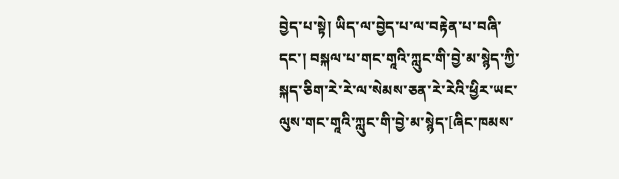བྱེད་པ་སྟེ། ཡིད་ལ་བྱེད་པ་ལ་བརྟེན་པ་བཞི་དང་། བསྐལ་པ་གང་གཱའི་ཀླུང་གི་བྱེ་མ་སྙེད་ཀྱི་སྐད་ཅིག་རེ་རེ་ལ་སེམས་ཅན་རེ་རེའི་ཕྱིར་ཡང་ལུས་གང་གཱའི་ཀླུང་གི་བྱེ་མ་སྙེད་[ཞིང་ཁམས་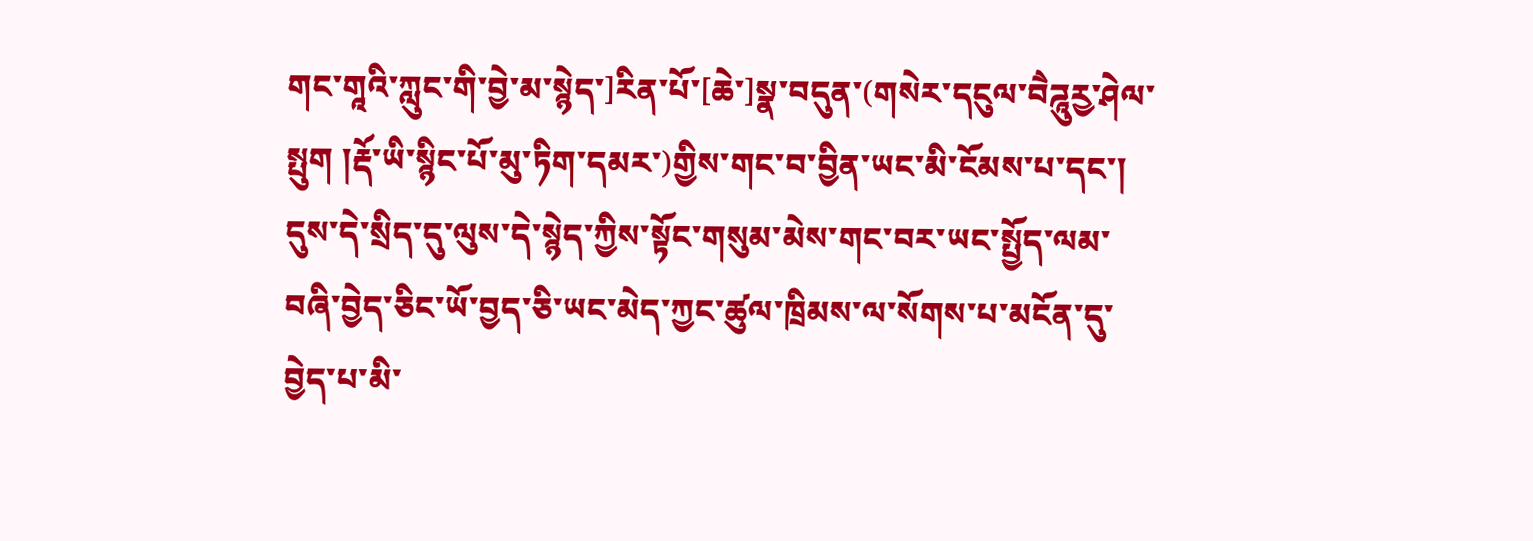གང་གཱའི་ཀླུང་གི་བྱེ་མ་སྙེད་]རིན་པོ་[ཆེ་]སྣ་བདུན་(གསེར་དངུལ་བཻཌཱུརྱ་ཤེལ་སྤུག །རྡོ་ཡི་སྙིང་པོ་མུ་ཏིག་དམར་)གྱིས་གང་བ་བྱིན་ཡང་མི་ངོམས་པ་དང་། དུས་དེ་སྲིད་དུ་ལུས་དེ་སྙེད་ཀྱིས་སྟོང་གསུམ་མེས་གང་བར་ཡང་སྤྱོད་ལམ་བཞི་བྱེད་ཅིང་ཡོ་བྱད་ཅི་ཡང་མེད་ཀྱང་ཚུལ་ཁྲིམས་ལ་སོགས་པ་མངོན་དུ་བྱེད་པ་མི་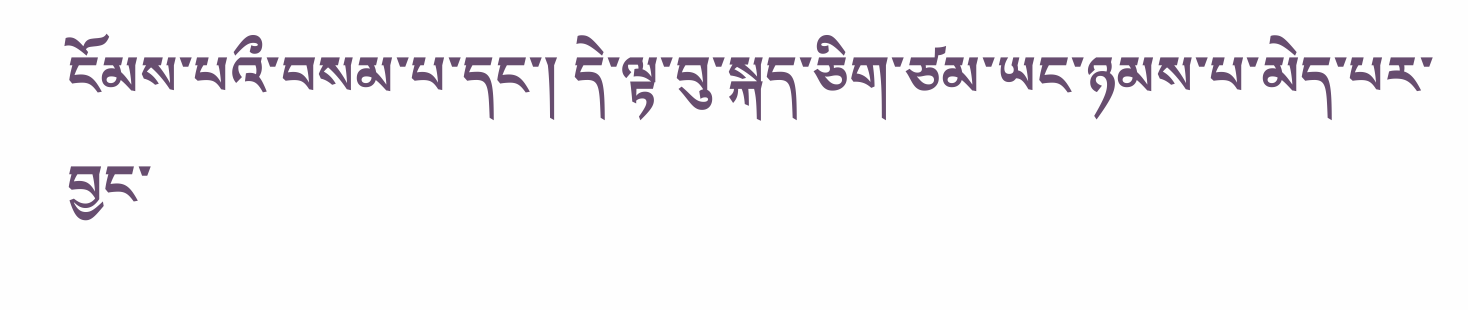ངོམས་པའྀ་བསམ་པ་དང་། དེ་ལྟ་བུ་སྐད་ཅིག་ཙམ་ཡང་ཉམས་པ་མེད་པར་བྱང་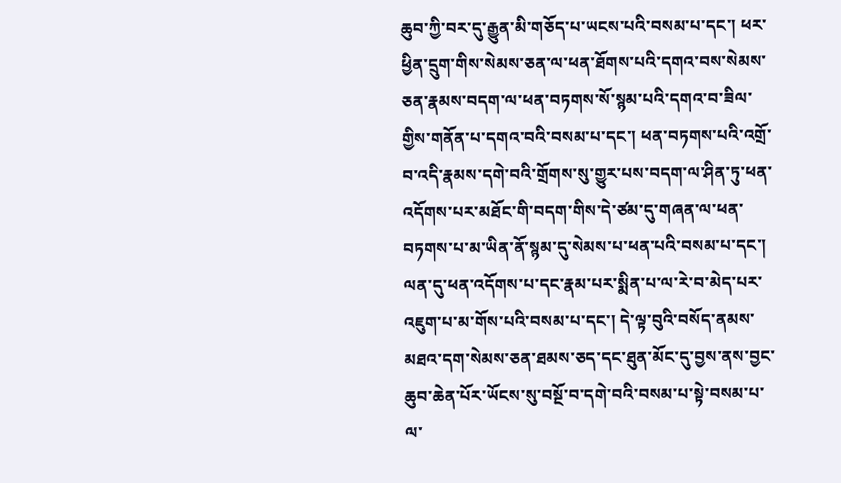ཆུབ་ཀྱི་བར་དུ་རྒྱུན་མི་གཅོད་པ་ཡངས་པའི་བསམ་པ་དང་། ཕར་ཕྱིན་དྲུག་གིས་སེམས་ཅན་ལ་ཕན་ཐོགས་པའི་དགའ་བས་སེམས་ཅན་རྣམས་བདག་ལ་ཕན་བཏགས་སོ་སྙམ་པའི་དགའ་བ་ཟིལ་གྱིས་གནོན་པ་དགའ་བའི་བསམ་པ་དང་། ཕན་བཏགས་པའི་འགྲོ་བ་འདི་རྣམས་དགེ་བའི་གྲོགས་སུ་གྱུར་པས་བདག་ལ་ཤིན་ཏུ་ཕན་འདོགས་པར་མཐོང་གི་བདག་གིས་དེ་ཙམ་དུ་གཞན་ལ་ཕན་བཏགས་པ་མ་ཡིན་ནོ་སྙམ་དུ་སེམས་པ་ཕན་པའི་བསམ་པ་དང་། ལན་དུ་ཕན་འདོགས་པ་དང་རྣམ་པར་སྨིན་པ་ལ་རེ་བ་མེད་པར་འཇུག་པ་མ་གོས་པའི་བསམ་པ་དང་། དེ་ལྟ་བུའི་བསོད་ནམས་མཐའ་དག་སེམས་ཅན་ཐམས་ཅད་དང་ཐུན་མོང་དུ་བྱས་ནས་བྱང་ཆུབ་ཆེན་པོར་ཡོངས་སུ་བསྔོ་བ་དགེ་བའི་བསམ་པ་སྟེ་བསམ་པ་ལ་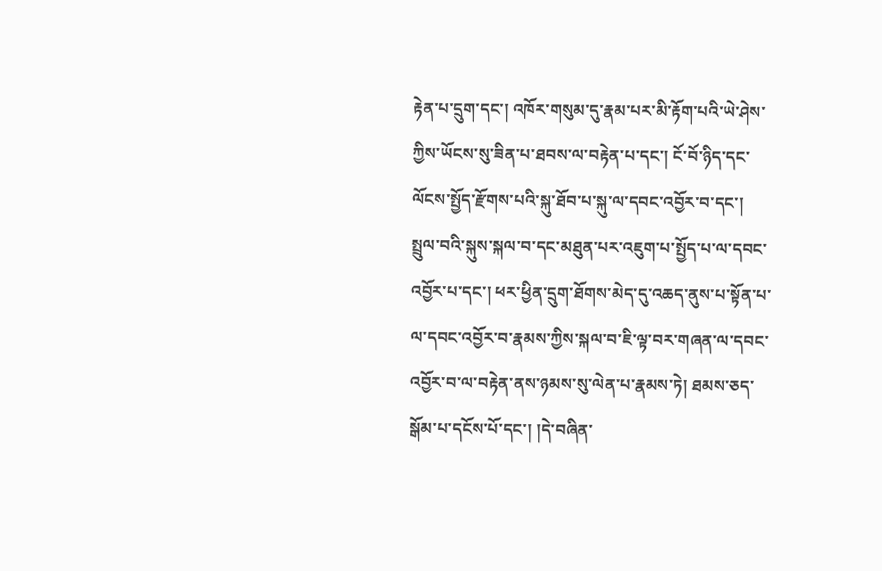རྟེན་པ་དྲུག་དང་། འཁོར་གསུམ་དུ་རྣམ་པར་མི་རྟོག་པའི་ཡེ་ཤེས་ཀྱིས་ཡོངས་སུ་ཟིན་པ་ཐབས་ལ་བརྟེན་པ་དང་། ངོ་བོ་ཉིད་དང་ལོངས་སྤྱོད་རྫོགས་པའི་སྐུ་ཐོབ་པ་སྐུ་ལ་དབང་འབྱོར་བ་དང་། སྤྲུལ་བའི་སྐུས་སྐལ་བ་དང་མཐུན་པར་འཇུག་པ་སྤྱོད་པ་ལ་དབང་འབྱོར་པ་དང་། ཕར་ཕྱིན་དྲུག་ཐོགས་མེད་དུ་འཆད་ནུས་པ་སྟོན་པ་ལ་དབང་འབྱོར་བ་རྣམས་ཀྱིས་སྐལ་བ་ཇི་ལྟ་བར་གཞན་ལ་དབང་འབྱོར་བ་ལ་བརྟེན་ནས་ཉམས་སུ་ལེན་པ་རྣམས་ཏེ། ཐམས་ཅད་སྒོམ་པ་དངོས་པོ་དང་། །དེ་བཞིན་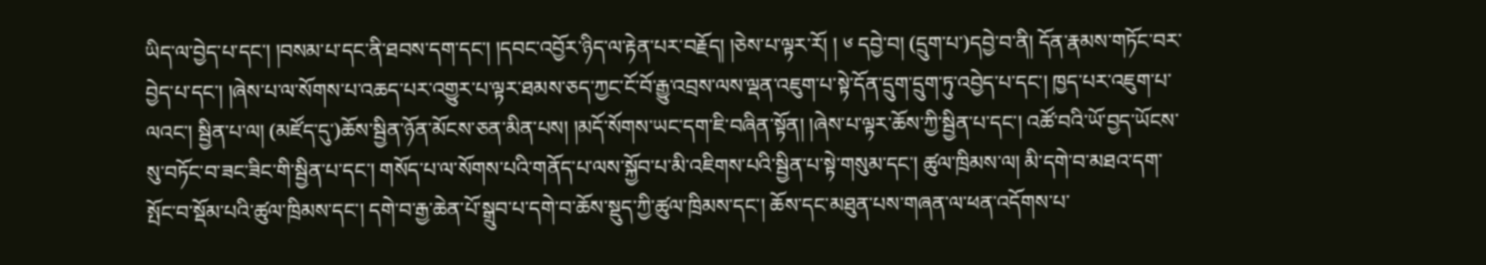ཡིད་ལ་བྱེད་པ་དང་། །བསམ་པ་དང་ནི་ཐབས་དག་དང་། །དབང་འབྱོར་ཉིད་ལ་རྟེན་པར་བརྗོད། །ཅེས་པ་ལྟར་རོ། ། ༦ དབྱེ་བ། (དྲུག་པ་)དབྱེ་བ་ནི། དོན་རྣམས་གཏོང་བར་བྱེད་པ་དང་། །ཞེས་པ་ལ་སོགས་པ་འཆད་པར་འགྱུར་པ་ལྟར་ཐམས་ཅད་ཀྱང་ངོ་བོ་རྒྱུ་འབྲས་ལས་ལྡན་འཇུག་པ་སྟེ་དོན་དྲུག་དྲུག་ཏུ་འབྱེད་པ་དང་། ཁྱད་པར་འཇུག་པ་ལའང་། སྦྱིན་པ་ལ། (མཛོད་དུ་)ཆོས་སྦྱིན་ཉོན་མོངས་ཅན་མིན་པས། །མདོ་སོགས་ཡང་དག་ཇི་བཞིན་སྟོན། །ཞེས་པ་ལྟར་ཆོས་ཀྱི་སྦྱིན་པ་དང་། འཚོ་བའི་ཡོ་བྱད་ཡོངས་སུ་བཏོང་བ་ཟང་ཟིང་གི་སྦྱིན་པ་དང་། གསོད་པ་ལ་སོགས་པའི་གནོད་པ་ལས་སྐྱོབ་པ་མི་འཇིགས་པའི་སྦྱིན་པ་སྟེ་གསུམ་དང་། ཚུལ་ཁྲིམས་ལ། མི་དགེ་བ་མཐའ་དག་སྤོང་བ་སྡོམ་པའི་ཚུལ་ཁྲིམས་དང་། དགེ་བ་རྒྱ་ཆེན་པོ་སྒྲུབ་པ་དགེ་བ་ཆོས་སྡུད་ཀྱི་ཚུལ་ཁྲིམས་དང་། ཆོས་དང་མཐུན་པས་གཞན་ལ་ཕན་འདོགས་པ་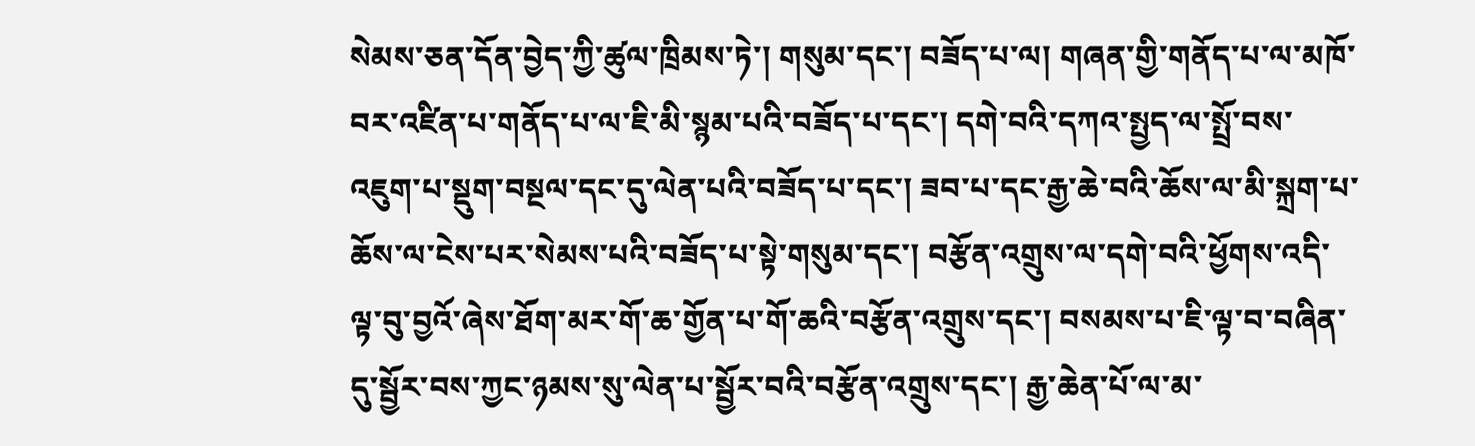སེམས་ཅན་དོན་བྱེད་ཀྱི་ཚུལ་ཁྲིམས་ཏེ་། གསུམ་དང་། བཟོད་པ་ལ། གཞན་གྱི་གནོད་པ་ལ་མཁོ་བར་འཛིན་པ་གནོད་པ་ལ་ཇི་མི་སྙམ་པའི་བཟོད་པ་དང་། དགེ་བའི་དཀའ་སྤྱད་ལ་སྤྲོ་བས་འཇུག་པ་སྡུག་བསྔལ་དང་དུ་ལེན་པའི་བཟོད་པ་དང་། ཟབ་པ་དང་རྒྱ་ཆེ་བའི་ཆོས་ལ་མི་སྐྲག་པ་ཆོས་ལ་ངེས་པར་སེམས་པའི་བཟོད་པ་སྟེ་གསུམ་དང་། བརྩོན་འགྲུས་ལ་དགེ་བའི་ཕྱོགས་འདི་ལྟ་བུ་བྱའོ་ཞེས་ཐོག་མར་གོ་ཆ་གྱོན་པ་གོ་ཆའི་བརྩོན་འགྲུས་དང་། བསམས་པ་ཇི་ལྟ་བ་བཞིན་དུ་སྦྱོར་བས་ཀྱང་ཉམས་སུ་ལེན་པ་སྦྱོར་བའི་བརྩོན་འགྲུས་དང་། རྒྱ་ཆེན་པོ་ལ་མ་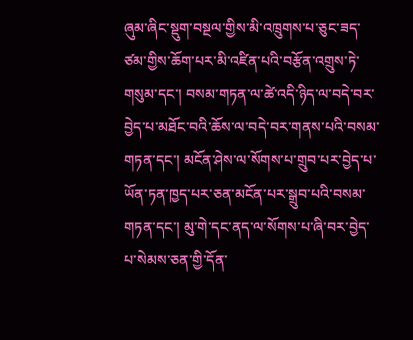ཞུམ་ཞིང་སྡུག་བསྔལ་གྱིས་མི་འཁྲུགས་པ་ཅུང་ཟད་ཙམ་གྱིས་ཆོག་པར་མི་འཛིན་པའི་བརྩོན་འགྲུས་ཏེ་གསུམ་དང་། བསམ་གཏན་ལ་ཚེ་འདི་ཉིད་ལ་བདེ་བར་བྱེད་པ་མཐོང་བའི་ཆོས་ལ་བདེ་བར་གནས་པའི་བསམ་གཏན་དང་། མངོན་ཤེས་ལ་སོགས་པ་གྲུབ་པར་བྱེད་པ་ཡོན་ཏན་ཁྱད་པར་ཅན་མངོན་པར་སྒྲུབ་པའི་བསམ་གཏན་དང་། མུ་གེ་དང་ནད་ལ་སོགས་པ་ཞི་བར་བྱེད་པ་སེམས་ཅན་གྱི་དོན་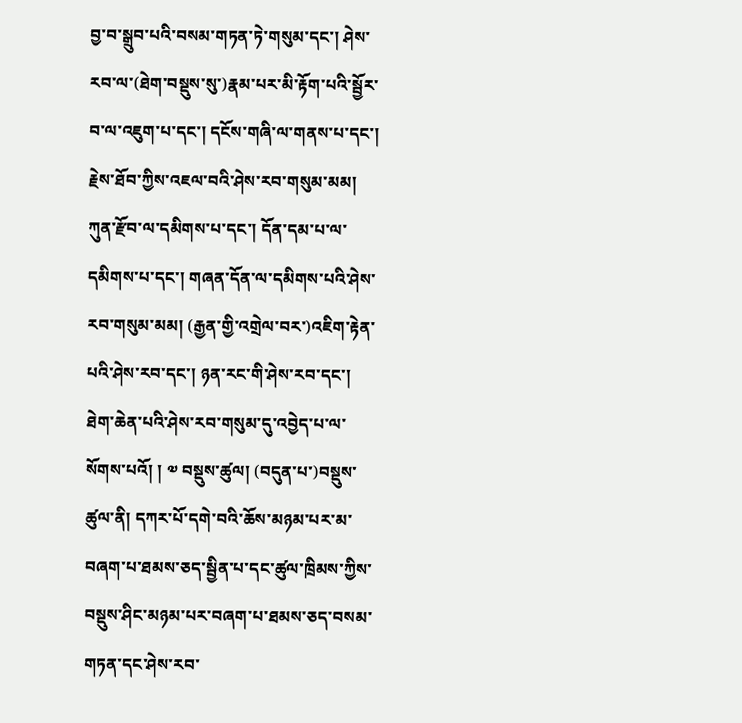བྱ་བ་སྒྲུབ་པའི་བསམ་གཏན་ཏེ་གསུམ་དང་། ཤེས་རབ་ལ་(ཐེག་བསྡུས་སུ་)རྣམ་པར་མི་རྟོག་པའི་སྦྱོར་བ་ལ་འཇུག་པ་དང་། དངོས་གཞི་ལ་གནས་པ་དང་། རྗེས་ཐོབ་ཀྱིས་འཇལ་བའི་ཤེས་རབ་གསུམ་མམ། ཀུན་རྫོབ་ལ་དམིགས་པ་དང་། དོན་དམ་པ་ལ་དམིགས་པ་དང་། གཞན་དོན་ལ་དམིགས་པའི་ཤེས་རབ་གསུམ་མམ། (རྒྱན་གྱི་འགྲེལ་བར་)འཇིག་རྟེན་པའི་ཤེས་རབ་དང་། ཉན་རང་གི་ཤེས་རབ་དང་།  ཐེག་ཆེན་པའི་ཤེས་རབ་གསུམ་དུ་འབྱེད་པ་ལ་སོགས་པའོ། ། ༧ བསྡུས་ཚུལ། (བདུན་པ་)བསྡུས་ཚུལ་ནི། དཀར་པོ་དགེ་བའི་ཆོས་མཉམ་པར་མ་བཞག་པ་ཐམས་ཅད་སྦྱིན་པ་དང་ཚུལ་ཁྲིམས་ཀྱིས་བསྡུས་ཤིང་མཉམ་པར་བཞག་པ་ཐམས་ཅད་བསམ་གཏན་དང་ཤེས་རབ་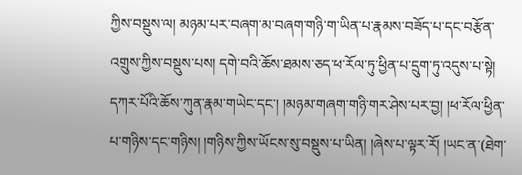ཀྱིས་བསྡུས་ལ། མཉམ་པར་བཞག་མ་བཞག་གཉི་ག་ཡིན་པ་རྣམས་བཟོད་པ་དང་བརྩོན་འགྲུས་ཀྱིས་བསྡུས་པས། དགེ་བའི་ཆོས་ཐམས་ཅད་ཕ་རོལ་ཏུ་ཕྱིན་པ་དྲུག་ཏུ་འདུས་པ་སྟེ། དཀར་པོའི་ཆོས་ཀུན་རྣམ་གཡེང་དང་། །མཉམ་གཞག་གཉི་གར་ཤེས་པར་བྱ། །ཕ་རོལ་ཕྱིན་པ་གཉིས་དང་གཉིས། །གཉིས་ཀྱིས་ཡོངས་སུ་བསྡུས་པ་ཡིན། །ཞེས་པ་ལྟར་རོ། །ཡང་ན་(ཐེག་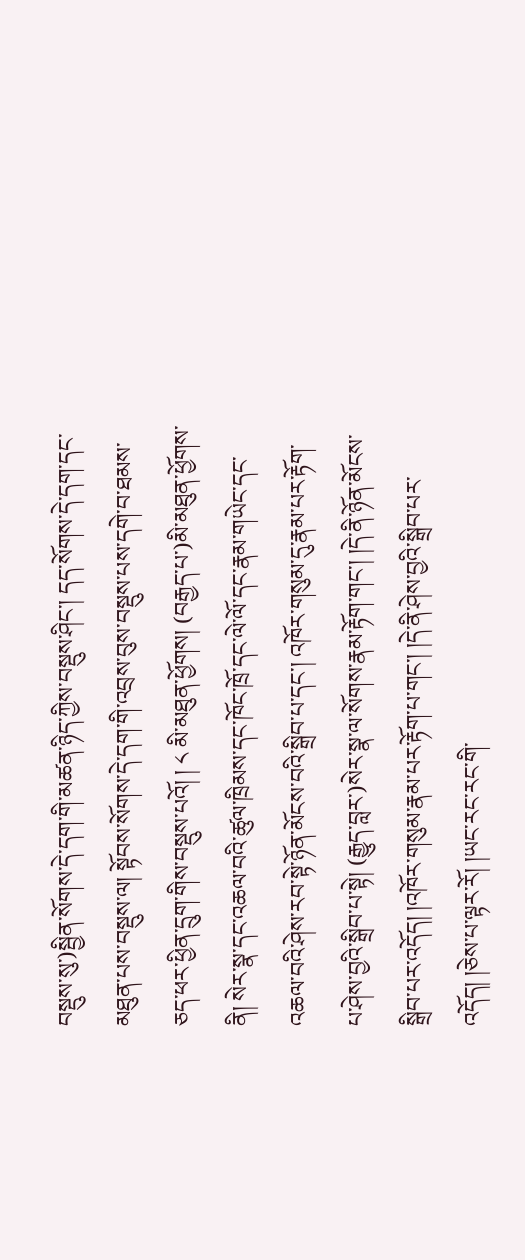བསྡུས་སུ་)སྦྱིན་སོགས་དེ་དག་གི་མཚན་ཉིད་ཀྱིས་བསྡུས་ཤིང་། དད་སོགས་དེ་དག་དང་མཐུན་པས་བསྡུས་ལ། སྟོབས་སོགས་དེ་དག་གི་འབྲས་བུས་བསྡུས་པས་དགེ་བ་ཐམས་ཅད་ཕར་ཕྱིན་དྲུག་གིས་བསྡུས་པའོ། ། ༨ མི་མཐུན་ཕྱོགས། (བརྒྱད་པ་)མི་མཐུན་ཕྱོགས་ནི། སེར་སྣ་དང་འཆལ་བའི་ཚུལ་ཁྲིམས་དང་ཁོང་ཁྲོ་དང་ལེ་ལོ་དང་རྣམ་གཡེང་དང་འཆལ་བའི་ཤེས་རབ་སྟེ་ཉོན་མོངས་བའི་སྒྲིབ་པ་དང་། འཁོར་གསུམ་དུ་རྣམ་པར་རྟོག་པ་ཤེས་བྱའི་སྒྲིབ་པ་སྟེ། (རྒྱུད་བླར་)སེར་སྣ་ལ་སོགས་རྣམ་རྟོག་གང་། །དེ་ནི་ཉོན་མོངས་སྒྲིབ་པར་འདོད། །འཁོར་གསུམ་རྣམ་པར་རྟོག་པ་གང་། །དེ་ནི་ཤེས་བྱའི་སྒྲིབ་པར་འདོད། །ཅེས་པ་ལྟར་རོ། །ཡང་རང་རང་གི་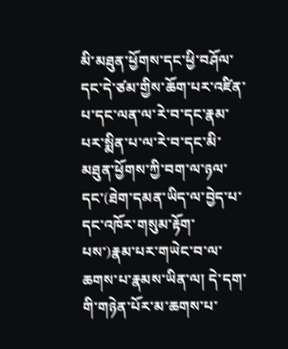མི་མཐུན་ཕྱོགས་དང་ཕྱི་བཤོལ་དང་དེ་ཙམ་གྱིས་ཆོག་པར་འཛིན་པ་དང་ལན་ལ་རེ་བ་དང་རྣམ་པར་སྨིན་པ་ལ་རེ་བ་དང་མི་མཐུན་ཕྱོགས་ཀྱི་བག་ལ་ཉལ་དང་(ཐེག་དམན་ཡིད་ལ་བྱེད་པ་དང་འཁོར་གསུམ་རྟོག་པས་)རྣམ་པར་གཡེང་བ་ལ་ཆགས་པ་རྣམས་ཡིན་ལ། དེ་དག་གི་གཉེན་པོར་མ་ཆགས་པ་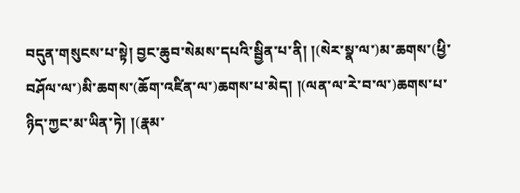བདུན་གསུངས་པ་སྟེ། བྱང་ཆུབ་སེམས་དཔའི་སྦྱིན་པ་ནི། །(སེར་སྣ་ལ་)མ་ཆགས་(ཕྱི་བཤོལ་ལ་)མི་ཆགས་(ཆོག་འཛིན་ལ་)ཆགས་པ་མེད། །(ལན་ལ་རེ་བ་ལ་)ཆགས་པ་ཉིད་ཀྱང་མ་ཡིན་ཏེ། །(རྣམ་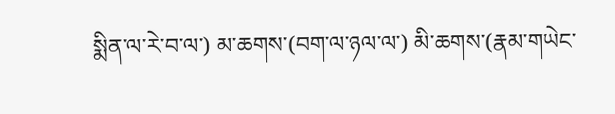སྨིན་ལ་རེ་བ་ལ་) མ་ཆགས་(བག་ལ་ཉལ་ལ་) མི་ཆགས་(རྣམ་གཡེང་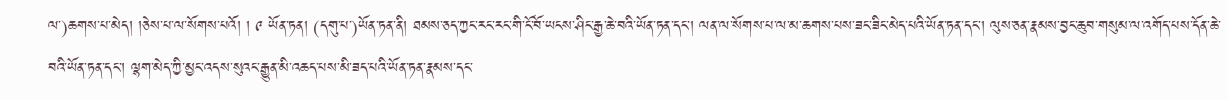ལ་)ཆགས་པ་མེད། །ཅེས་པ་ལ་སོགས་པའོ། ། ༩ ཡོན་ཏན། (དགུ་པ་)ཡོན་ཏན་ནི། ཐམས་ཅད་ཀྱང་རང་རང་གི་ངོ་བོ་ཡངས་ཤིང་རྒྱ་ཆེ་བའི་ཡོན་ཏན་དང་། ལན་ལ་སོགས་པ་ལ་མ་ཆགས་པས་ཟང་ཟིང་མེད་པའི་ཡོན་ཏན་དང་། ལུས་ཅན་རྣམས་བྱང་ཆུབ་གསུམ་ལ་འགོད་པས་དོན་ཆེ་བའི་ཡོན་ཏན་དང་། ལྷག་མེད་ཀྱི་མྱང་འདས་སུའང་རྒྱུན་མི་འཆད་པས་མི་ཟད་པའི་ཡོན་ཏན་རྣམས་དང་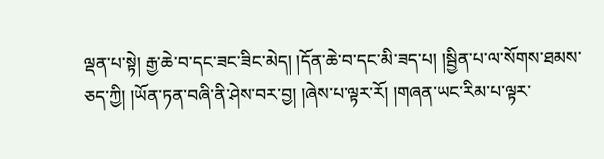ལྡན་པ་སྟེ། རྒྱ་ཆེ་བ་དང་ཟང་ཟིང་མེད། །དོན་ཆེ་བ་དང་མི་ཟད་པ། །སྦྱིན་པ་ལ་སོགས་ཐམས་ཅད་ཀྱི། །ཡོན་ཏན་བཞི་ནི་ཤེས་བར་བྱ། །ཞེས་པ་ལྟར་རོ། །གཞན་ཡང་རིམ་པ་ལྟར་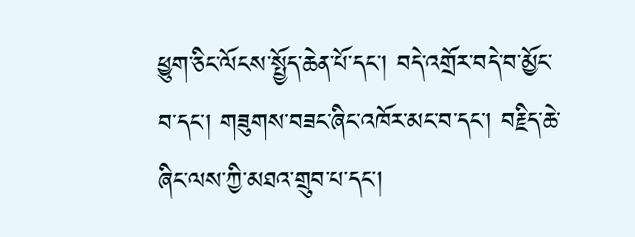ཕྱུག་ཅིང་ལོངས་སྤྱོད་ཆེན་པོ་དང་། བདེ་འགྲོར་བདེ་བ་མྱོང་བ་དང་། གཟུགས་བཟང་ཞིང་འཁོར་མང་བ་དང་། བརྗིད་ཆེ་ཞིང་ལས་ཀྱི་མཐའ་གྲུབ་པ་དང་།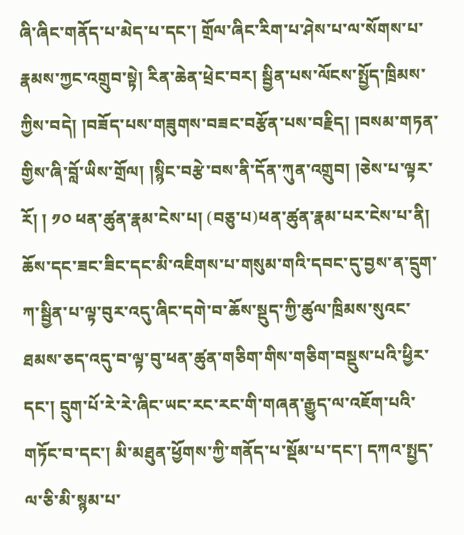ཞི་ཞིང་གནོད་པ་མེད་པ་དང་། གྲོལ་ཞིང་རིག་པ་ཤེས་པ་ལ་སོགས་པ་རྣམས་ཀྱང་འགྲུབ་སྟེ། རིན་ཆེན་ཕྲེང་བར། སྦྱིན་པས་ལོངས་སྤྱོད་ཁྲིམས་ཀྱིས་བདེ། །བཟོད་པས་གཟུགས་བཟང་བརྩོན་པས་བརྗིད། །བསམ་གཏན་གྱིས་ཞི་བློ་ཡིས་གྲོལ། །སྙིང་བརྩེ་བས་ནི་དོན་ཀུན་འགྲུབ། །ཅེས་པ་ལྟར་རོ། ། ༡༠ ཕན་ཚུན་རྣམ་ངེས་པ། (བཅུ་པ)ཕན་ཚུན་རྣམ་པར་ངེས་པ་ནི། ཆོས་དང་ཟང་ཟིང་དང་མི་འཇིགས་པ་གསུམ་གའི་དབང་དུ་བྱས་ན་དྲུག་ཀ་སྦྱིན་པ་ལྟ་བུར་འདུ་ཞིང་དགེ་བ་ཆོས་སྡུད་ཀྱི་ཚུལ་ཁྲིམས་སུའང་ཐམས་ཅད་འདུ་བ་ལྟ་བུ་ཕན་ཚུན་གཅིག་གིས་གཅིག་བསྡུས་པའི་ཕྱིར་དང་། དྲུག་པོ་རེ་རེ་ཞིང་ཡང་རང་རང་གི་གཞན་རྒྱུད་ལ་འཇོག་པའི་གཏོང་བ་དང་། མི་མཐུན་ཕྱོགས་ཀྱི་གནོད་པ་སྡོམ་པ་དང་། དཀའ་སྤྱད་ལ་ཅི་མི་སྙམ་པ་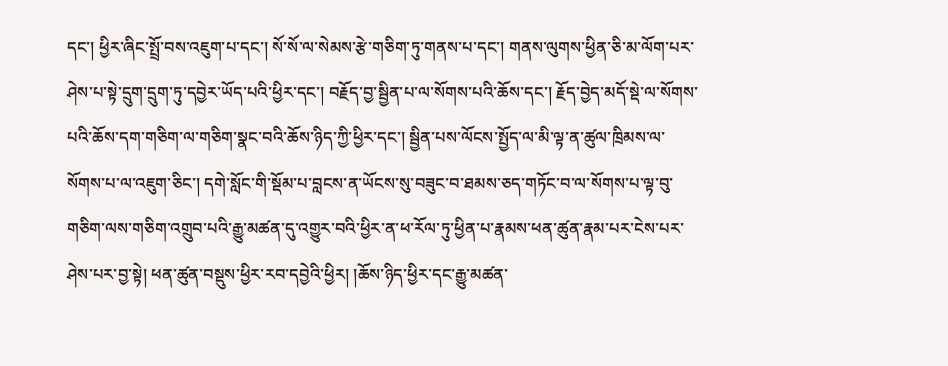དང་། ཕྱིར་ཞིང་སྤྲོ་བས་འཇུག་པ་དང་། སོ་སོ་ལ་སེམས་རྩེ་གཅིག་ཏུ་གནས་པ་དང་། གནས་ལུགས་ཕྱིན་ཅི་མ་ལོག་པར་ཤེས་པ་སྟེ་དྲུག་དྲུག་ཏུ་དབྱེར་ཡོད་པའི་ཕྱིར་དང་། བརྗོད་བྱ་སྦྱིན་པ་ལ་སོགས་པའི་ཆོས་དང་། རྗོད་བྱེད་མདོ་སྡེ་ལ་སོགས་པའི་ཆོས་དག་གཅིག་ལ་གཅིག་སྣང་བའི་ཆོས་ཉིད་ཀྱི་ཕྱིར་དང་། སྦྱིན་པས་ལོངས་སྤྱོད་ལ་མི་ལྟ་ན་ཚུལ་ཁྲིམས་ལ་སོགས་པ་ལ་འཇུག་ཅིང་། དགེ་སློང་གི་སྡོམ་པ་བླངས་ན་ཡོངས་སུ་བཟུང་བ་ཐམས་ཅད་གཏོང་བ་ལ་སོགས་པ་ལྟ་བུ་གཅིག་ལས་གཅིག་འགྲུབ་པའི་རྒྱུ་མཚན་དུ་འགྱུར་བའི་ཕྱིར་ན་ཕ་རོལ་ཏུ་ཕྱིན་པ་རྣམས་ཕན་ཚུན་རྣམ་པར་ངེས་པར་ཤེས་པར་བྱ་སྟེ། ཕན་ཚུན་བསྡུས་ཕྱིར་རབ་དབྱེའི་ཕྱིར། །ཆོས་ཉིད་ཕྱིར་དང་རྒྱུ་མཚན་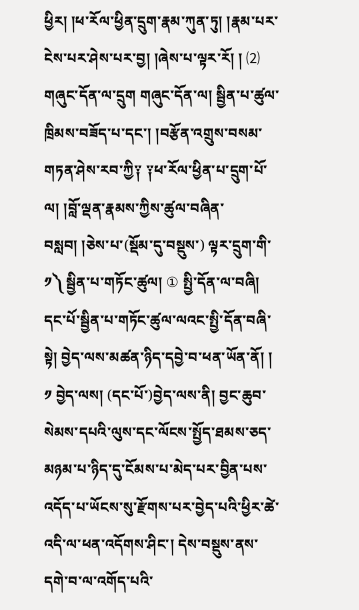ཕྱིར། །ཕ་རོལ་ཕྱིན་དྲུག་རྣམ་ཀུན་ཏུ། །རྣམ་པར་ངེས་པར་ཤེས་པར་བྱ། །ཞེས་པ་ལྟར་རོ། ། ⑵ གཞུང་དོན་ལ་དྲུག གཞུང་དོན་ལ། སྦྱིན་པ་ཚུལ་ཁྲིམས་བཟོད་པ་དང་། །བརྩོན་འགྲུས་བསམ་གཏན་ཤེས་རབ་ཀྱི༑ ༑ཕ་རོལ་ཕྱིན་པ་དྲུག་པོ་ལ། །བློ་ལྡན་རྣམས་ཀྱིས་ཚུལ་བཞིན་བསླབ། །ཅེས་པ་(སྡོམ་དུ་བསྡུས་) ལྟར་དྲུག་གི་ ༡༽ སྦྱིན་པ་གཏོང་ཚུལ། ① སྤྱི་དོན་ལ་བཞི། དང་པོ་སྦྱིན་པ་གཏོང་ཚུལ་ལའང་སྤྱི་དོན་བཞི་སྟེ། བྱེད་ལས་མཚན་ཉིད་དབྱེ་བ་ཕན་ཡོན་ནོ། ། ༡ བྱེད་ལས། (དང་པོ་)བྱེད་ལས་ནི། བྱང་ཆུབ་སེམས་དཔའི་ལུས་དང་ལོངས་སྤྱོད་ཐམས་ཅད་མཉམ་པ་ཉིད་དུ་ངོམས་པ་མེད་པར་བྱིན་པས་འདོད་པ་ཡོངས་སུ་རྫོགས་པར་བྱེད་པའི་ཕྱིར་ཚེ་འདི་ལ་ཕན་འདོགས་ཤིང་། དེས་བསྡུས་ནས་དགེ་བ་ལ་འགོད་པའི་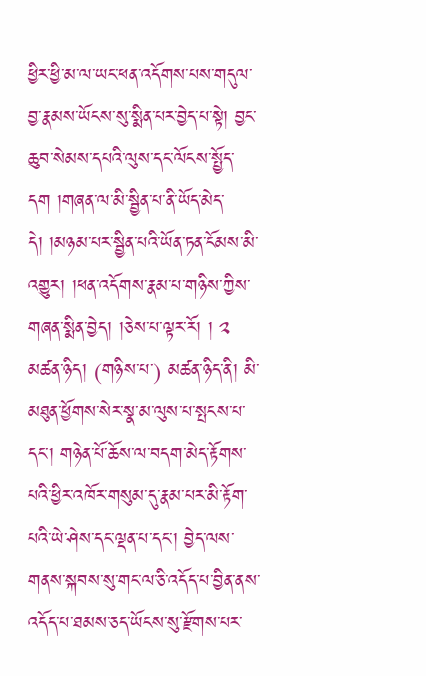ཕྱིར་ཕྱི་མ་ལ་ཡང་ཕན་འདོགས་པས་གདུལ་བྱ་རྣམས་ཡོངས་སུ་སྨིན་པར་བྱེད་པ་སྟེ། བྱང་ཆུབ་སེམས་དཔའི་ལུས་དང་ལོངས་སྤྱོད་དག །གཞན་ལ་མི་སྦྱིན་པ་ནི་ཡོད་མེད་དེ། །མཉམ་པར་སྦྱིན་པའི་ཡོན་ཏན་ངོམས་མི་འགྱུར། །ཕན་འདོགས་རྣམ་པ་གཉིས་ཀྱིས་གཞན་སྨིན་བྱེད། །ཅེས་པ་ལྟར་རོ། ། ༢ མཚན་ཉིད། (གཉིས་པ་) མཚན་ཉིད་ནི། མི་མཐུན་ཕྱོགས་སེར་སྣ་མ་ལུས་པ་སྤངས་པ་དང་། གཉེན་པོ་ཆོས་ལ་བདག་མེད་རྟོགས་པའི་ཕྱིར་འཁོར་གསུམ་དུ་རྣམ་པར་མི་རྟོག་པའི་ཡེ་ཤེས་དང་ལྡན་པ་དང་། བྱེད་ལས་གནས་སྐབས་སུ་གང་ལ་ཅི་འདོད་པ་བྱིན་ནས་འདོད་པ་ཐམས་ཅད་ཡོངས་སུ་རྫོགས་པར་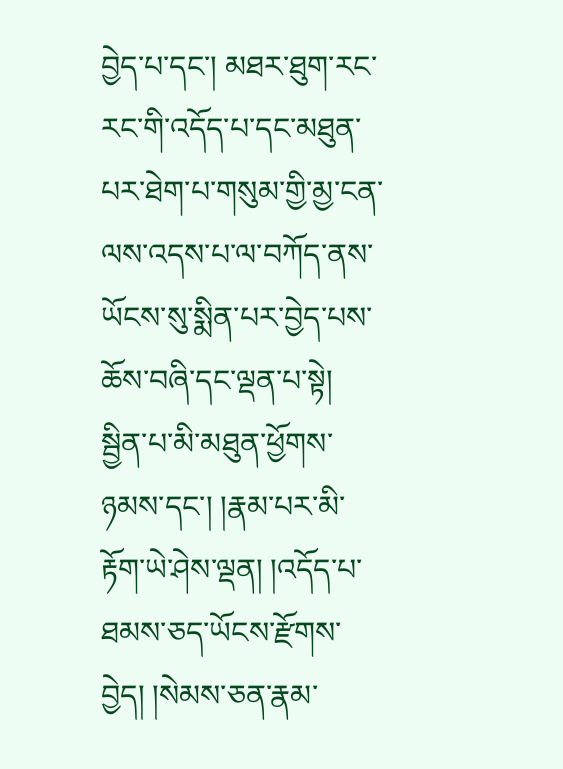བྱེད་པ་དང་། མཐར་ཐུག་རང་རང་གི་འདོད་པ་དང་མཐུན་པར་ཐེག་པ་གསུམ་གྱི་མྱ་ངན་ལས་འདས་པ་ལ་བཀོད་ནས་ཡོངས་སུ་སྨིན་པར་བྱེད་པས་ཆོས་བཞི་དང་ལྡན་པ་སྟེ། སྦྱིན་པ་མི་མཐུན་ཕྱོགས་ཉམས་དང་། །རྣམ་པར་མི་རྟོག་ཡེ་ཤེས་ལྡན། །འདོད་པ་ཐམས་ཅད་ཡོངས་རྫོགས་བྱེད། །སེམས་ཅན་རྣམ་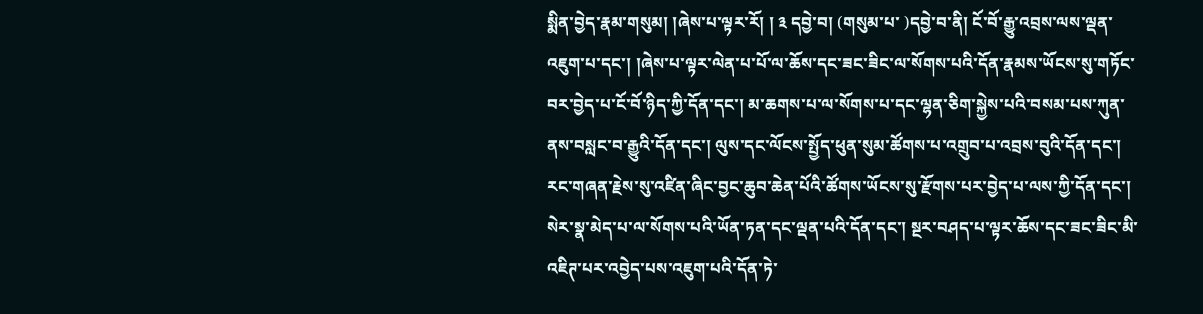སྨིན་བྱེད་རྣམ་གསུམ། །ཞེས་པ་ལྟར་རོ། ། ༣ དབྱེ་བ། (གསུམ་པ་ )དབྱེ་བ་ནི། ངོ་བོ་རྒྱུ་འབྲས་ལས་ལྡན་འཇུག་པ་དང་། །ཞེས་པ་ལྟར་ལེན་པ་པོ་ལ་ཆོས་དང་ཟང་ཟིང་ལ་སོགས་པའི་དོན་རྣམས་ཡོངས་སུ་གཏོང་བར་བྱེད་པ་ངོ་བོ་ཉིད་ཀྱི་དོན་དང་། མ་ཆགས་པ་ལ་སོགས་པ་དང་ལྷན་ཅིག་སྐྱེས་པའི་བསམ་པས་ཀུན་ནས་བསླང་བ་རྒྱུའི་དོན་དང་། ལུས་དང་ལོངས་སྤྱོད་ཕུན་སུམ་ཚོགས་པ་འགྲུབ་པ་འབྲས་བུའི་དོན་དང་། རང་གཞན་རྗེས་སུ་འཛིན་ཞིང་བྱང་ཆུབ་ཆེན་པོའི་ཚོགས་ཡོངས་སུ་རྫོགས་པར་བྱེད་པ་ལས་ཀྱི་དོན་དང་། སེར་སྣ་མེད་པ་ལ་སོགས་པའི་ཡོན་ཏན་དང་ལྡན་པའི་དོན་དང་། སྔར་བཤད་པ་ལྟར་ཆོས་དང་ཟང་ཟིང་མི་འཇིཊ་པར་འབྱེད་པས་འཇུག་པའི་དོན་ཏེ་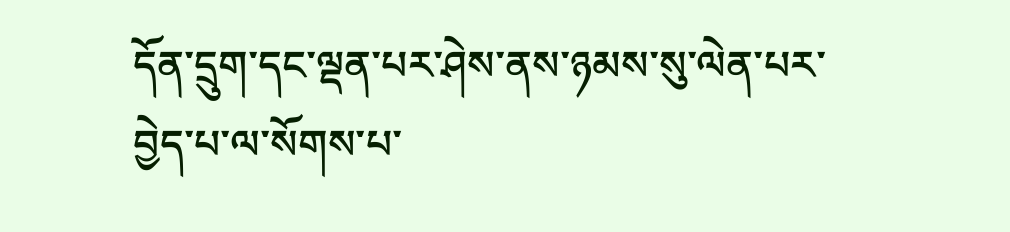དོན་དྲུག་དང་ལྡན་པར་ཤེས་ནས་ཉམས་སུ་ལེན་པར་བྱེད་པ་ལ་སོགས་པ་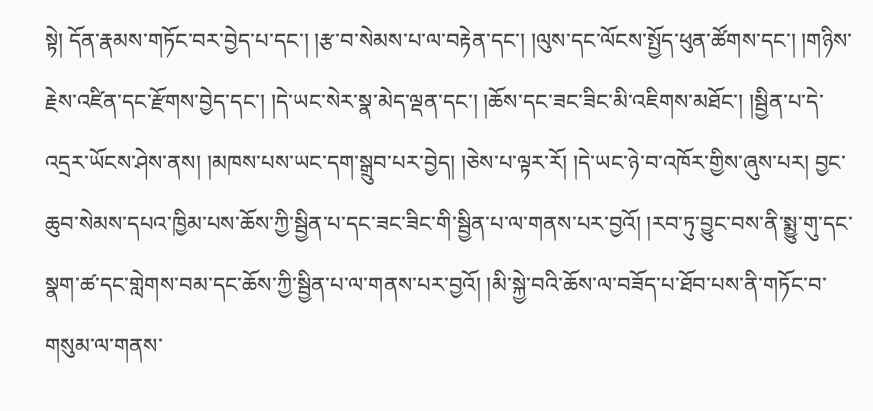སྟེ། དོན་རྣམས་གཏོང་བར་བྱེད་པ་དང་། །རྩ་བ་སེམས་པ་ལ་བརྟེན་དང་། །ལུས་དང་ལོངས་སྤྱོད་ཕུན་ཚོགས་དང་། །གཉིས་རྗེས་འཛིན་དང་རྫོགས་བྱེད་དང་། །དེ་ཡང་སེར་སྣ་མེད་ལྡན་དང་། །ཆོས་དང་ཟང་ཟིང་མི་འཇིགས་མཐོང་། །སྦྱིན་པ་དེ་འདྲར་ཡོངས་ཤེས་ནས། །མཁས་པས་ཡང་དག་སྒྲུབ་པར་བྱེད། །ཅེས་པ་ལྟར་རོ། །དེ་ཡང་ཉེ་བ་འཁོར་གྱིས་ཞུས་པར། བྱང་ཆུབ་སེམས་དཔའ་ཁྱིམ་པས་ཆོས་ཀྱི་སྦྱིན་པ་དང་ཟང་ཟིང་གི་སྦྱིན་པ་ལ་གནས་པར་བྱའོ། །རབ་ཏུ་བྱུང་བས་ནི་སྨྱུ་གུ་དང་སྣག་ཚ་དང་གླེགས་བམ་དང་ཆོས་ཀྱི་སྦྱིན་པ་ལ་གནས་པར་བྱའོ། །མི་སྐྱེ་བའི་ཆོས་ལ་བཟོད་པ་ཐོབ་པས་ནི་གཏོང་བ་གསུམ་ལ་གནས་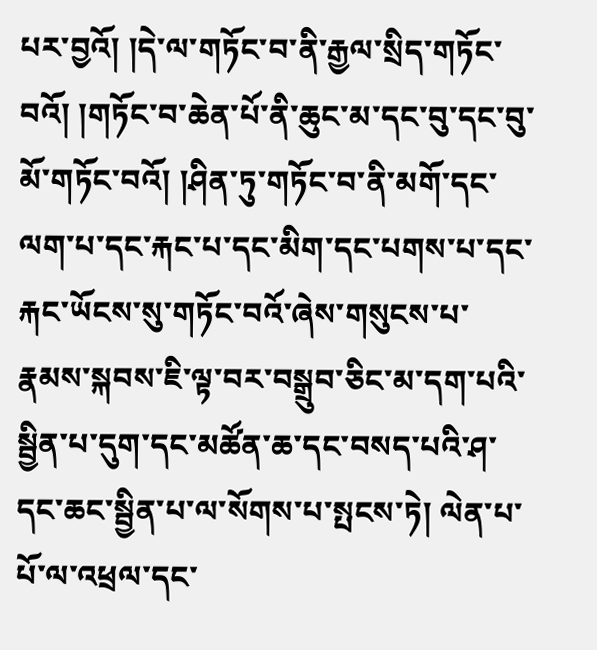པར་བྱའོ། །དེ་ལ་གཏོང་བ་ནི་རྒྱལ་སྲིད་གཏོང་བའོ། །གཏོང་བ་ཆེན་པོ་ནི་ཆུང་མ་དང་བུ་དང་བུ་མོ་གཏོང་བའོ། །ཤིན་ཏུ་གཏོང་བ་ནི་མགོ་དང་ལག་པ་དང་རྐང་པ་དང་མིག་དང་པགས་པ་དང་རྐང་ཡོངས་སུ་གཏོང་བའོ་ཞེས་གསུངས་པ་རྣམས་སྐབས་ཇི་ལྟ་བར་བསྒྲུབ་ཅིང་མ་དག་པའི་སྦྱིན་པ་དུག་དང་མཚོན་ཆ་དང་བསད་པའི་ཤ་དང་ཆང་སྦྱིན་པ་ལ་སོགས་པ་སྤངས་ཏེ། ལེན་པ་པོ་ལ་འཕྲལ་དང་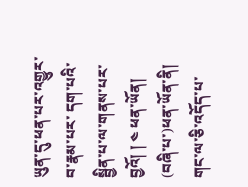ཡུན་དུ་ཕན་པར་འགྱུར་བ་རྣམ་པར་ དག་པའི་སྦྱིན་པ་ལ་གནས་པར་བྱའོ། ། ༤ ཕན་ཡོན། (བཞི་པ་)ཕན་ཡོན་ནི། གང་ལ་ཅི་འདོད་པ་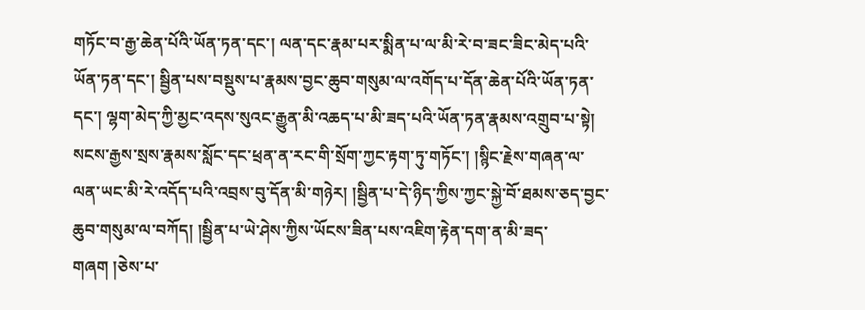གཏོང་བ་རྒྱ་ཆེན་པོའི་ཡོན་ཏན་དང་། ལན་དང་རྣམ་པར་སྨིན་པ་ལ་མི་རེ་བ་ཟང་ཟིང་མེད་པའི་ཡོན་ཏན་དང་། སྦྱིན་པས་བསྡུས་པ་རྣམས་བྱང་ཆུབ་གསུམ་ལ་འགོད་པ་དོན་ཆེན་པོའི་ཡོན་ཏན་དང་། ལྷག་མེད་ཀྱི་མྱང་འདས་སུའང་རྒྱུན་མི་འཆད་པ་མི་ཟད་པའི་ཡོན་ཏན་རྣམས་འགྲུབ་པ་སྟེ། སངས་རྒྱས་སྲས་རྣམས་སློང་དང་ཕྲན་ན་རང་གི་སྲོག་ཀྱང་རྟག་ཏུ་གཏོང་། །སྙིང་རྗེས་གཞན་ལ་ལན་ཡང་མི་རེ་འདོད་པའི་འབྲས་བུ་དོན་མི་གཉེར། །སྦྱིན་པ་དེ་ཉིད་ཀྱིས་ཀྱང་སྐྱེ་བོ་ཐམས་ཅད་བྱང་ཆུབ་གསུམ་ལ་བཀོད། །སྦྱིན་པ་ཡེ་ཤེས་ཀྱིས་ཡོངས་ཟིན་པས་འཇིག་རྟེན་དག་ན་མི་ཟད་གཞག །ཅེས་པ་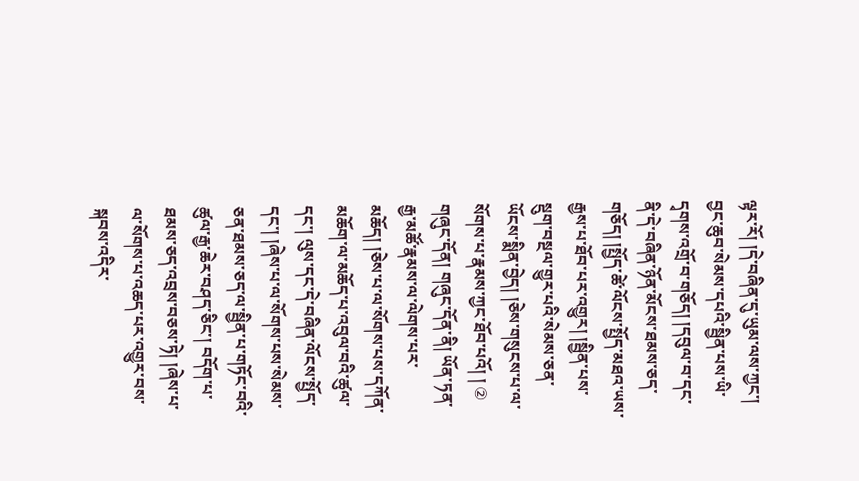ལྟར་རོ། །དེ་བཞིན་དུ་ཡུམ་ལས་ཀྱང་། བྱང་ཆུབ་སེམས་དཔའི་སྦྱིན་པས་ཡི་དྭགས་འགྲོ་བ་གཅོད། །དབུལ་བ་དང་ནི་དེ་བཞིན་ཉོན་མོངས་ཐམས་ཅད་གཅོད། །སྤྱོད་ཚེ་ལོངས་སྤྱོད་མཐའ་ཡས་རྒྱས་པ་ཐོབ་པར་འགྱུར། །སྦྱིན་པས་སྡུག་བསྔལ་གྱུར་པའི་སེམས་ཅན་ཡོངས་སྨིན་བྱེད། །ཅེས་གསུངས་པ་ལ་སོགས་པ་རྣམས་ཀྱང་ཐོབ་པའོ། ། ② གཞུང་དོན། གཞུང་དོན་ནི། ཡོན་ཏན་རྒྱ་མཚོ་རྣམས་ལ་ལེགས་པར་མཆོད། །ཅེས་པ་ལ་སོགས་པས་དཀོན་མཆོག་ལ་མཆོད་པ་འབུལ་བའི་ཚུལ་དང་། ལུས་དང་དེ་བཞིན་ལོངས་སྤྱོད་དང་། །ཞེས་པ་ལ་སོགས་པས་སེམས་ཅན་ཐམས་ཅད་ལ་སྦྱིན་པ་གཏོང་བའི་ཚུལ་རྒྱ་ཆེར་བཤད་ཅིང་། བདོག་པ་ཐམས་ཅད་འབྲས་བཅས་ཏེ། །ཞེས་པ་ལ་སོགས་པ་འཆད་པར་འགྱུར་བས་སྐབས་འདིར་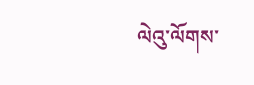ལེའུ་ལོགས་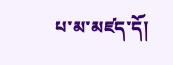པ་མ་མཛད་དོ།